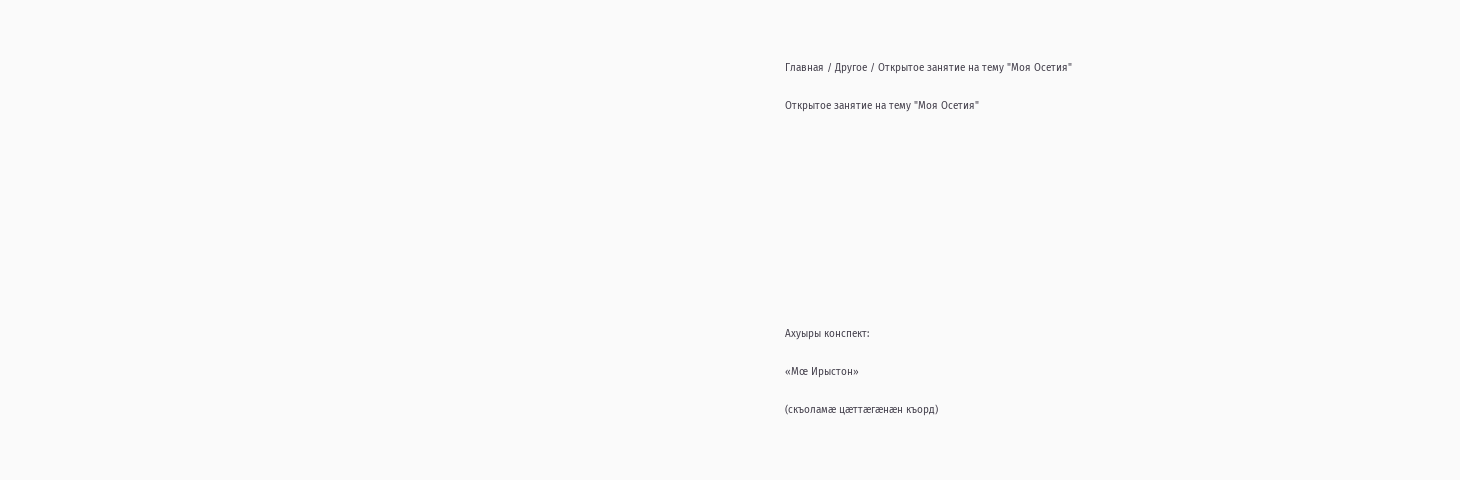Главная / Другое / Открытое занятие на тему "Моя Осетия"

Открытое занятие на тему "Моя Осетия"











Ахуыры конспект:

«Мœ Ирыстон»

(скъоламæ цæттæгæнæн къорд)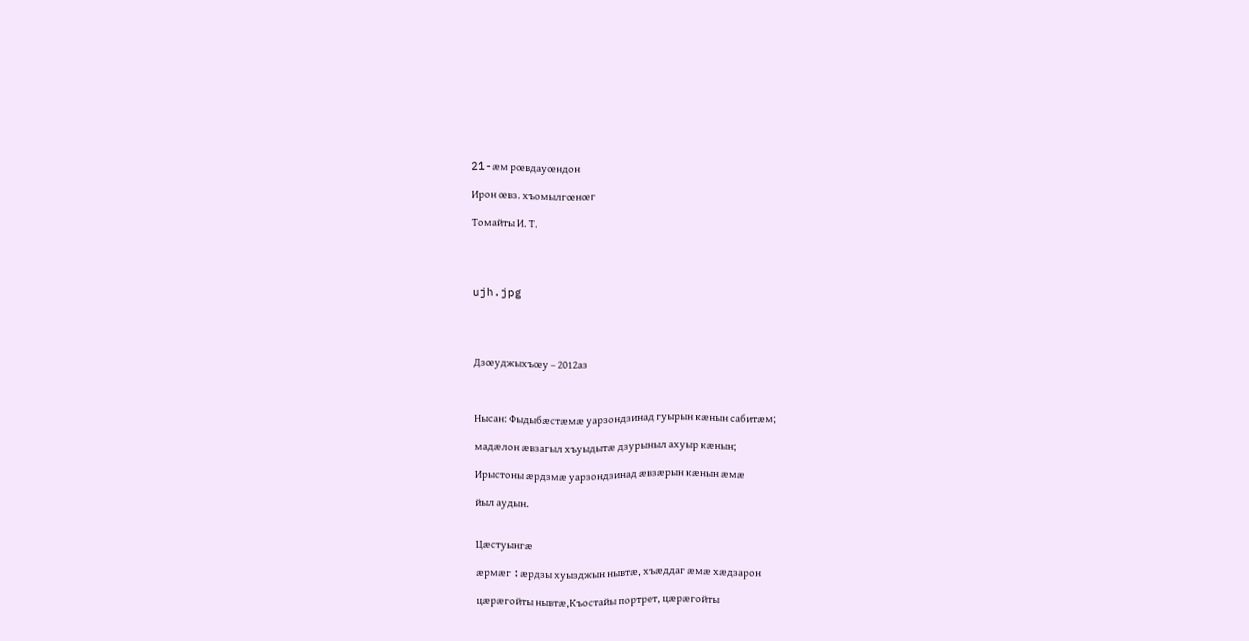21-æм рœвдауœндон

Ирон œвз. хъомылгœнœг

Томайты И. Т.




ujh.jpg




Дзœуджыхъœу – 2012аз



Нысан: Фыдыбæстæмæ уарзондзинад гуырын кæнын сабитæм;

мадæлон æвзагыл хъуыдытæ дзурыныл ахуыр кæнын;

Ирыстоны æрдзмæ уарзондзинад æвзæрын кæнын æмæ

йыл аудын.


Цæстуынгæ

æрмæг :æрдзы хуызджын нывтæ, хъæддаг æмæ хæдзарон

цæрæгойты нывтæ,Къостайы портрет, цæрæгойты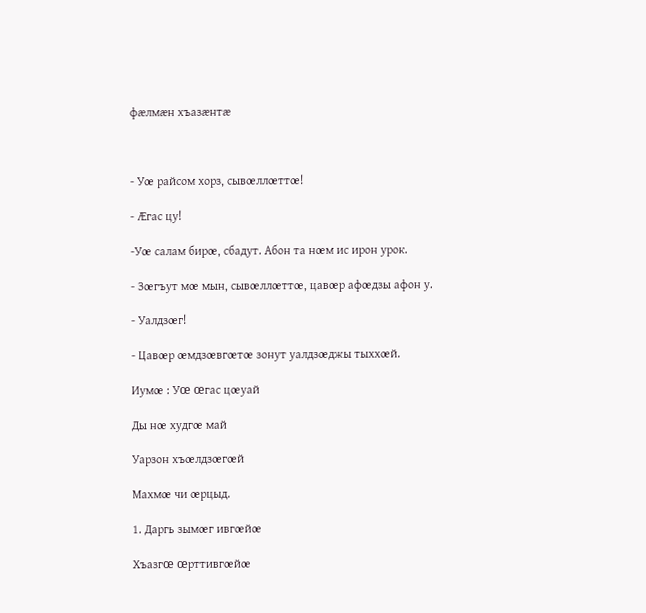фæлмæн хъазæнтæ



- Уœ райсом хорз, сывœллœттœ!

- Æгас цу!

-Уœ салам бирœ, сбадут. Абон та нœм ис ирон урок.

- Зœгъут мœ мын, сывœллœттœ, цавœр афœдзы афон у.

- Уалдзœг!

- Цавœр œмдзœвгœтœ зонут уалдзœджы тыххœй.

Иумœ : Уœ œгас цœуай

Ды нœ худгœ май

Уарзон хъœлдзœгœй

Махмœ чи œрцыд.

1. Даргь зымœг ивгœйœ

Хъазгœ œрттивгœйœ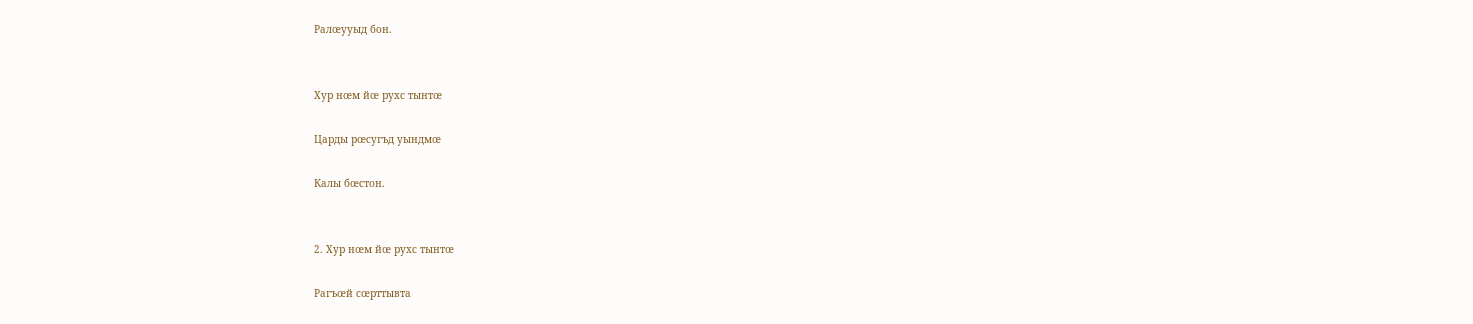Ралœууыд бон.


Хур нœм йœ рухс тынтœ

Царды рœсугъд уындмœ

Калы бœстон.


2. Хур нœм йœ рухс тынтœ

Рагъœй сœрттывта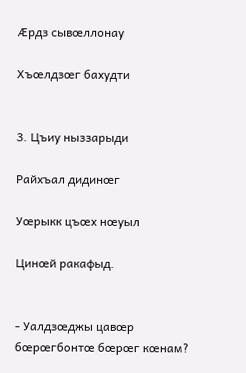Æрдз сывœллонау

Хъœлдзœг бахудти


3. Цъиу ныззарыди

Райхъал дидинœг

Уœрыкк цъœх нœуыл

Цинœй ракафыд.


- Уалдзœджы цавœр бœрœгбонтœ бœрœг кœнам?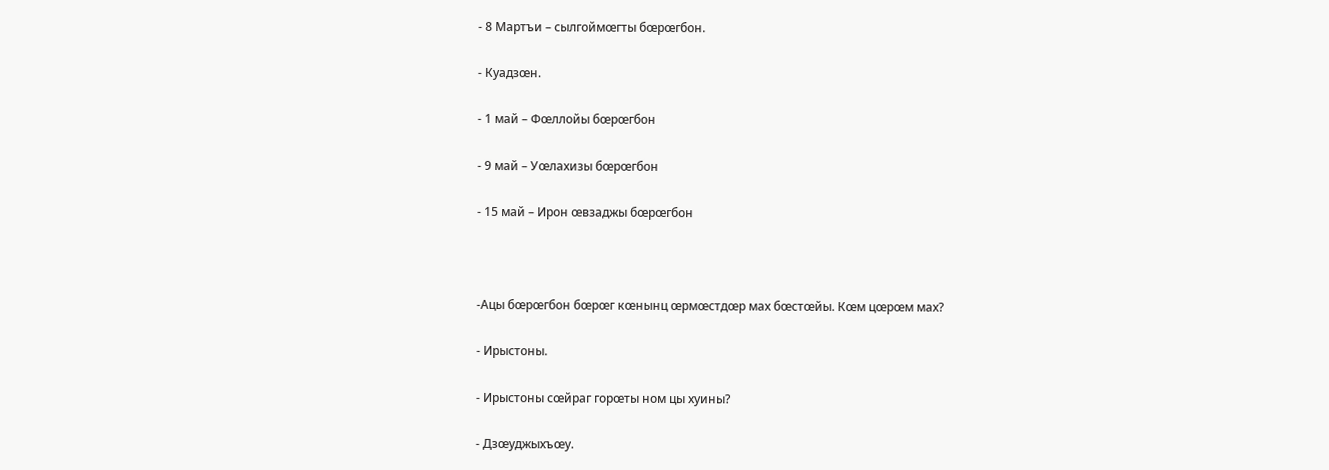- 8 Мартъи – сылгоймœгты бœрœгбон.

- Куадзœн.

- 1 май – Фœллойы бœрœгбон

- 9 май – Уœлахизы бœрœгбон

- 15 май – Ирон œвзаджы бœрœгбон



-Ацы бœрœгбон бœрœг кœнынц œрмœстдœр мах бœстœйы. Кœм цœрœм мах?

- Ирыстоны.

- Ирыстоны сœйраг горœты ном цы хуины?

- Дзœуджыхъœу.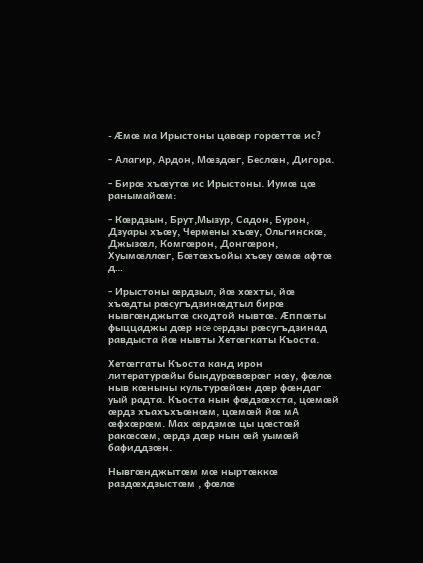- Æмœ ма Ирыстоны цавœр горœттœ ис?

- Алагир, Ардон, Мœздœг, Беслœн, Дигора.

- Бирœ хъœутœ ис Ирыстоны. Иумœ цœ ранымайœм:

- Кœрдзын, Брут,Мызур, Садон, Бурон, Дзуары хъœу, Чермены хъœу, Ольгинскœ, Джызœл, Комгœрон, Донгœрон, Хуымœллœг, Бœтœхъойы хъœу œмœ афтœ д…

- Ирыстоны œрдзыл, йœ хœхты, йœ хъœдты рœсугъдзинœдтыл бирœ нывгœнджытœ скодтой нывтœ. Æппœты фыццаджы дœр нœ œрдзы рœсугъдзинад равдыста йœ нывты Хетœгкаты Къоста.

Хетœггаты Къоста канд ирон литературœйы бындурœвœрœг нœу, фœлœ ныв кœныны культурœйœн дœр фœндаг уый радта. Къоста нын фœдзœхста, цœмœй œрдз хъахъхъœнœм, цœмœй йœ мА œфхœрœм. Мах œрдзмœ цы цœстœй ракœсœм, œрдз дœр нын œй уымœй бафиддзœн.

Нывгœнджытœм мœ ныртœккœ раздœхдзыстœм , фœлœ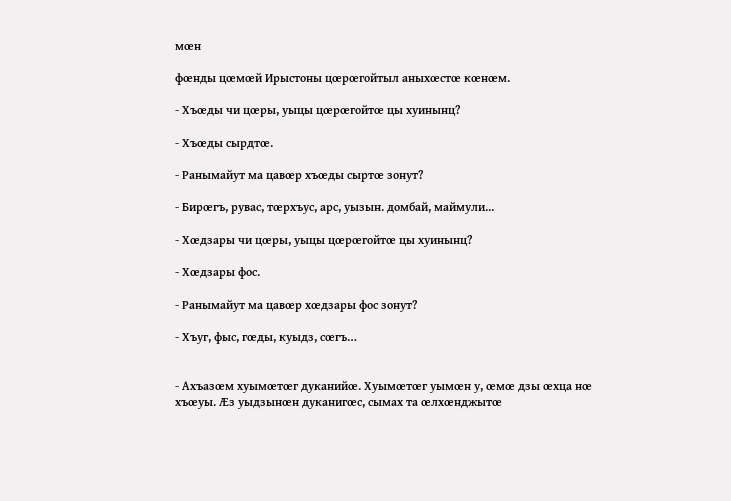мœн

фœнды цœмœй Ирыстоны цœрœгойтыл аныхœстœ кœнœм.

- Хъœды чи цœры, уыцы цœрœгойтœ цы хуинынц?

- Хъœды сырдтœ.

- Ранымайут ма цавœр хъœды сыртœ зонут?

- Бирœгъ, рувас, тœрхъус, арс, уызын. домбай, маймули...

- Хœдзары чи цœры, уыцы цœрœгойтœ цы хуинынц?

- Хœдзары фос.

- Ранымайут ма цавœр хœдзары фос зонут?

- Хъуг, фыс, гœды, куыдз, сœгъ…


- Ахъазœм хуымœтœг дуканийœ. Хуымœтœг уымœн у, œмœ дзы œхца нœ хъœуы. Æз уыдзынœн дуканигœс, сымах та œлхœнджытœ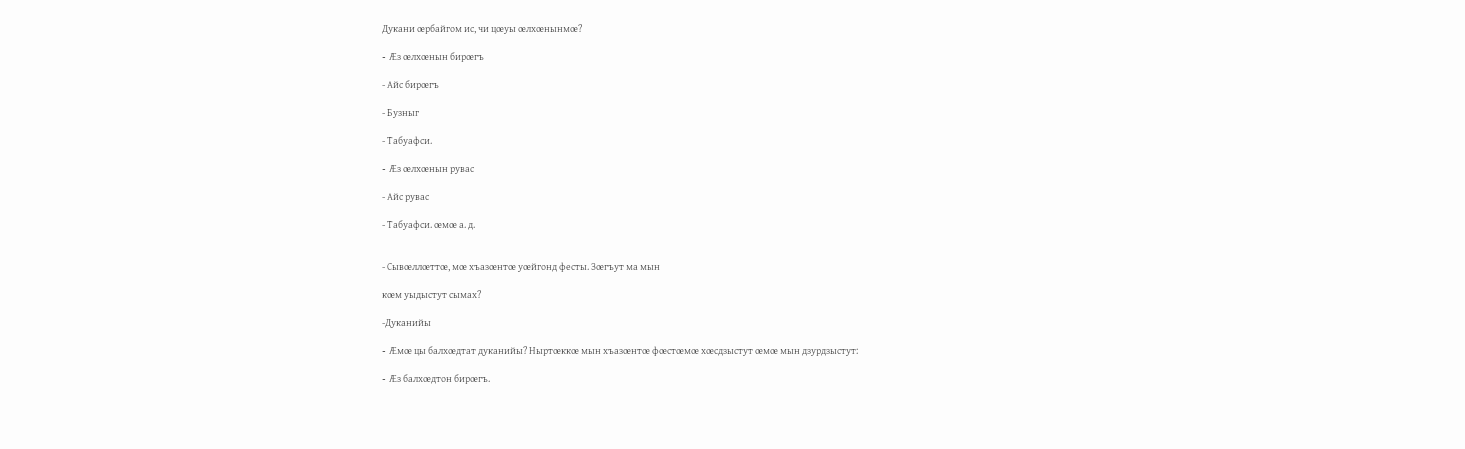Дукани œрбайгом ис, чи цœуы œлхœнынмœ?

- Æз œлхœнын бирœгъ

- Айс бирœгъ

- Бузныг

- Табуафси.

- Æз œлхœнын рувас

- Айс рувас

- Табуафси. œмœ а. д.


- Сывœллœттœ, мœ хъазœнтœ уœйгонд фесты. Зœгъут ма мын

кœм уыдыстут сымах?

-Дуканийы

- Æмœ цы балхœдтат дуканийы? Ныртœккœ мын хъазœнтœ фœстœмœ хœсдзыстут œмœ мын дзурдзыстут:

- Æз балхœдтон бирœгъ.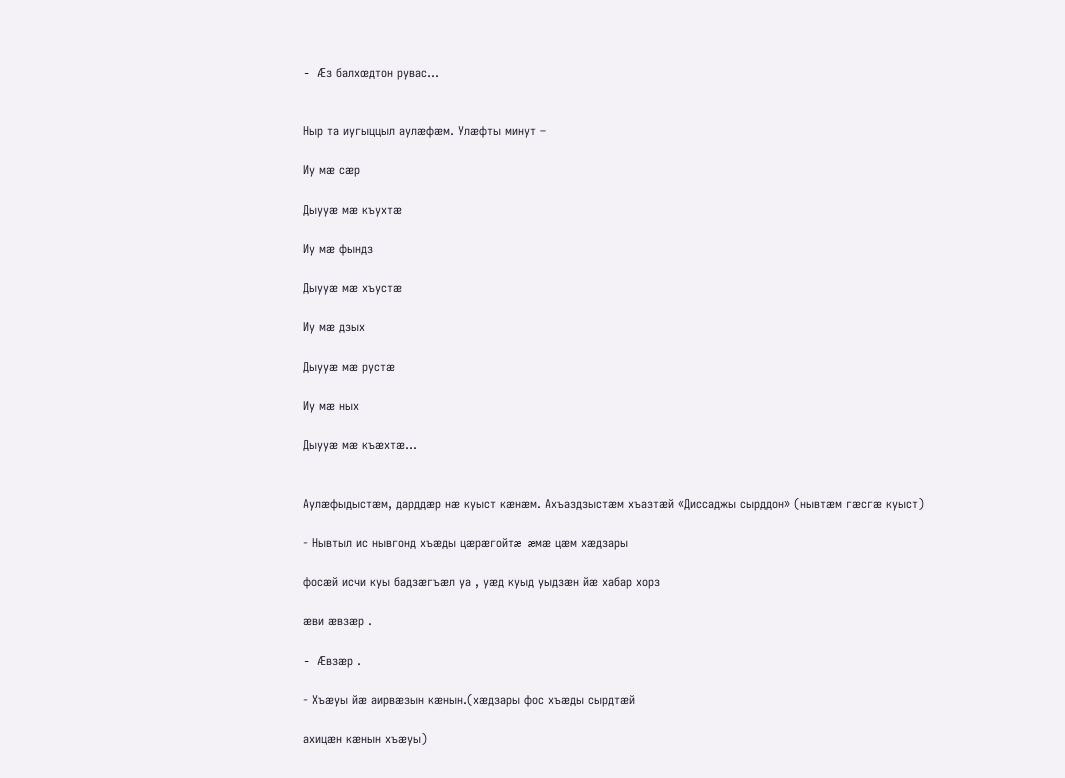- Æз балхœдтон рувас...


Ныр та иугыццыл аулæфæм. Улæфты минут –

Иу мæ сæр

Дыууæ мæ къухтæ

Иу мæ фындз

Дыууæ мæ хъустæ

Иу мæ дзых

Дыууæ мæ рустæ

Иу мæ ных

Дыууæ мæ къæхтæ…


Аулæфыдыстæм, дарддæр нæ куыст кæнæм. Ахъаздзыстæм хъазтæй «Диссаджы сырддон» (нывтæм гæсгæ куыст)

- Нывтыл ис нывгонд хъæды цæрæгойтæ æмæ цæм хæдзары

фосæй исчи куы бадзæгъæл уа , уæд куыд уыдзæн йæ хабар хорз

æви æвзæр .

- Æвзæр .

- Хъæуы йæ аирвæзын кæнын.(хæдзары фос хъæды сырдтæй

ахицæн кæнын хъæуы)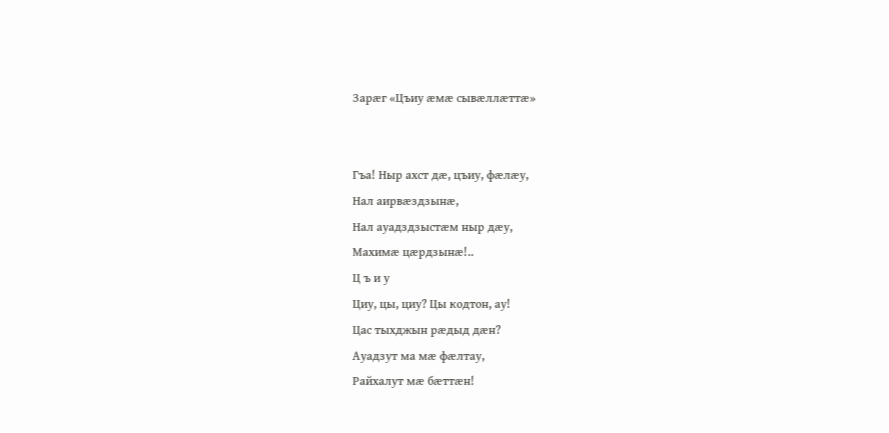Зарæг «Цъиу æмæ сывæллæттæ»


Гъа! Ныр ахст дæ, цъиу, фæлæу,
Нал аирвæздзынæ,
Нал ауадздзыстæм ныр дæу,
Махимæ цæрдзынæ!..
Ц ъ и у
Циу, цы, циу? Цы кодтон, ау!
Цас тыхджын рæдыд дæн?
Ауадзут ма мæ фæлтау,
Райхалут мæ бæттæн!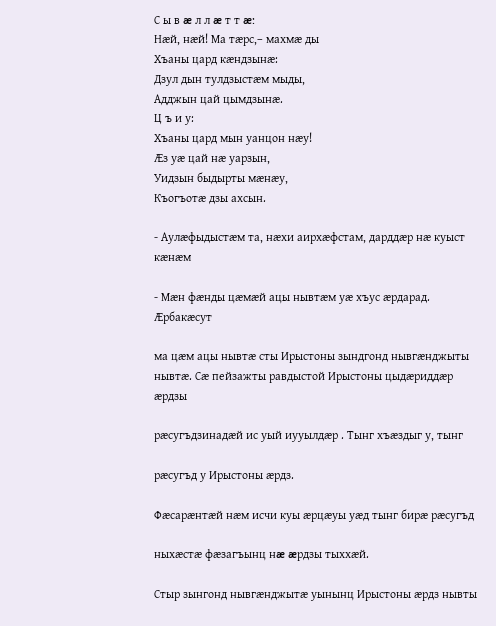С ы в æ л л æ т т æ:
Нæй, нæй! Ма тæрс,– махмæ ды
Хъаны цард кæндзынæ:
Дзул дын тулдзыстæм мыды,
Адджын цай цымдзынæ.
Ц ъ и у:
Хъаны цард мын уанцон нæу!
Æз уæ цай нæ уарзын,
Уидзын быдырты мæнæу,
Къогъотæ дзы ахсын.

- Аулæфыдыстæм та, нæхи аирхæфстам, дарддæр нæ куыст кæнæм

- Мæн фæнды цæмæй ацы нывтæм уæ хъус æрдарад. Æрбакæсут

ма цæм ацы нывтæ сты Ирыстоны зындгонд нывгæнджыты нывтæ. Сæ пейзажты равдыстой Ирыстоны цыдæриддæр æрдзы

рæсугъдзинадæй ис уый иууылдæр . Тынг хъæздыг у, тынг

рæсугъд у Ирыстоны æрдз.

Фæсарæнтæй нæм исчи куы æрцæуы уæд тынг бирæ рæсугъд

ныхæстæ фæзагъынц нæ æрдзы тыххæй.

Стыр зынгонд нывгæнджытæ уынынц Ирыстоны æрдз нывты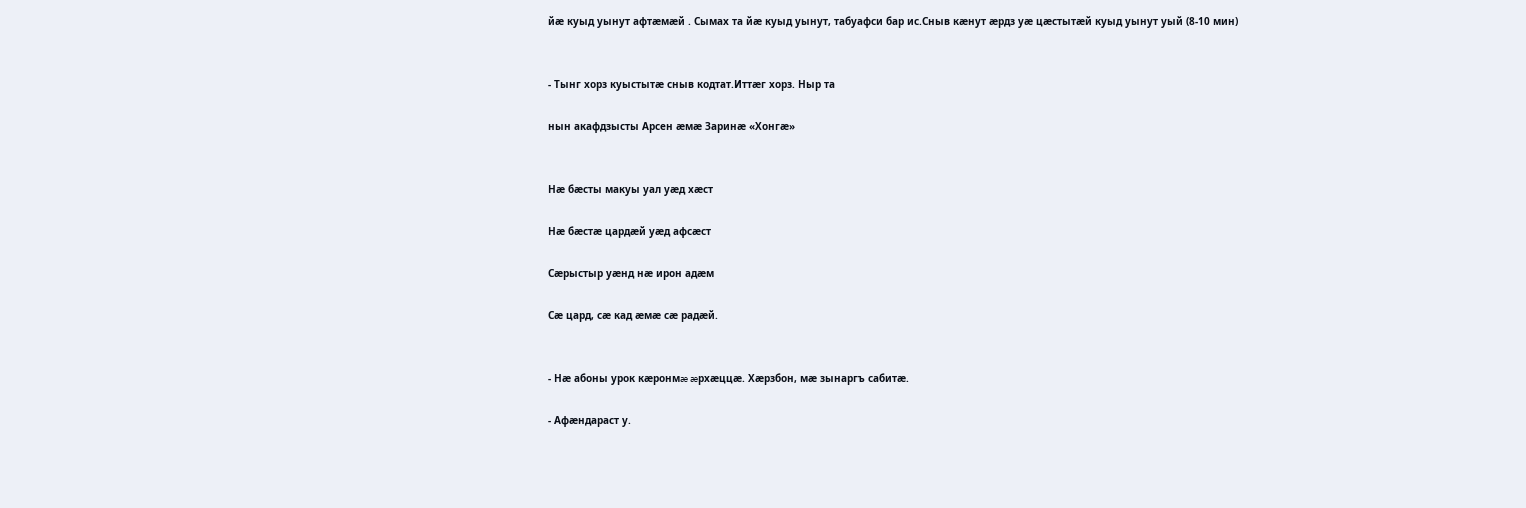йæ куыд уынут афтæмæй . Сымах та йæ куыд уынут, табуафси бар ис.Сныв кæнут æрдз уæ цæстытæй куыд уынут уый (8-10 мин)


- Тынг хорз куыстытæ сныв кодтат.Иттæг хорз. Ныр та

нын акафдзысты Арсен æмæ Заринæ «Хонгæ»


Нæ бæсты макуы уал уæд хæст

Нæ бæстæ цардæй уæд афсæст

Сæрыстыр уæнд нæ ирон адæм

Сæ цард, сæ кад æмæ сæ радæй.


- Нæ абоны урок кæронмæ æрхæццæ. Хæрзбон, мæ зынаргъ сабитæ.

- Афæндараст у.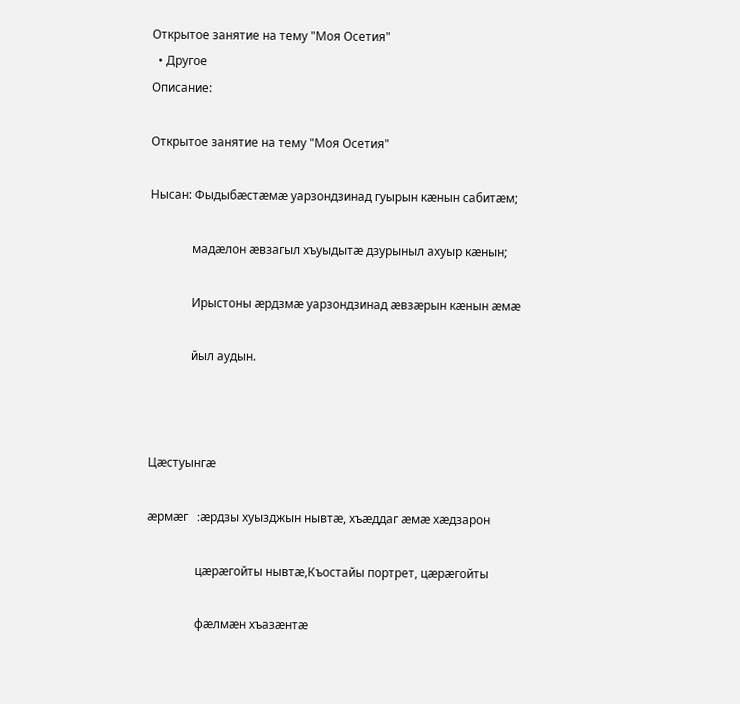Открытое занятие на тему "Моя Осетия"
  • Другое
Описание:

Открытое занятие на тему "Моя Осетия"

Нысан: Фыдыбæстæмæ уарзондзинад гуырын кæнын сабитæм;

              мадæлон æвзагыл хъуыдытæ дзурыныл ахуыр кæнын;

              Ирыстоны æрдзмæ уарзондзинад æвзæрын кæнын æмæ

              йыл аудын.



Цæстуынгæ

æрмæг   :æрдзы хуызджын нывтæ, хъæддаг æмæ хæдзарон

                цæрæгойты нывтæ,Къостайы портрет, цæрæгойты

                фæлмæн хъазæнтæ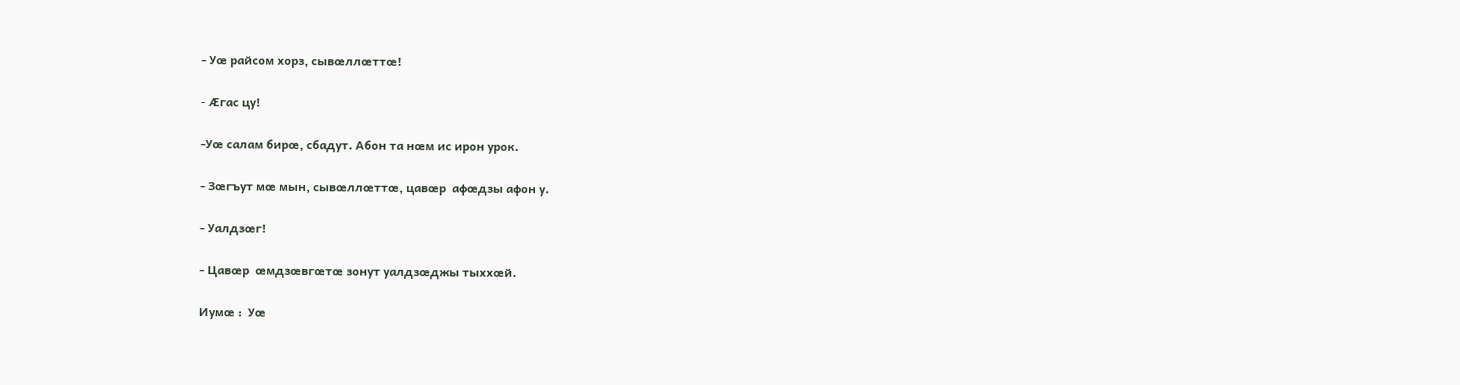- Уœ райсом хорз, сывœллœттœ!

- Æгас цу!

-Уœ салам бирœ, сбадут. Абон та нœм ис ирон урок.

- Зœгъут мœ мын, сывœллœттœ, цавœр  афœдзы афон у.

- Уалдзœг!

- Цавœр  œмдзœвгœтœ зонут уалдзœджы тыххœй.

Иумœ :  Уœ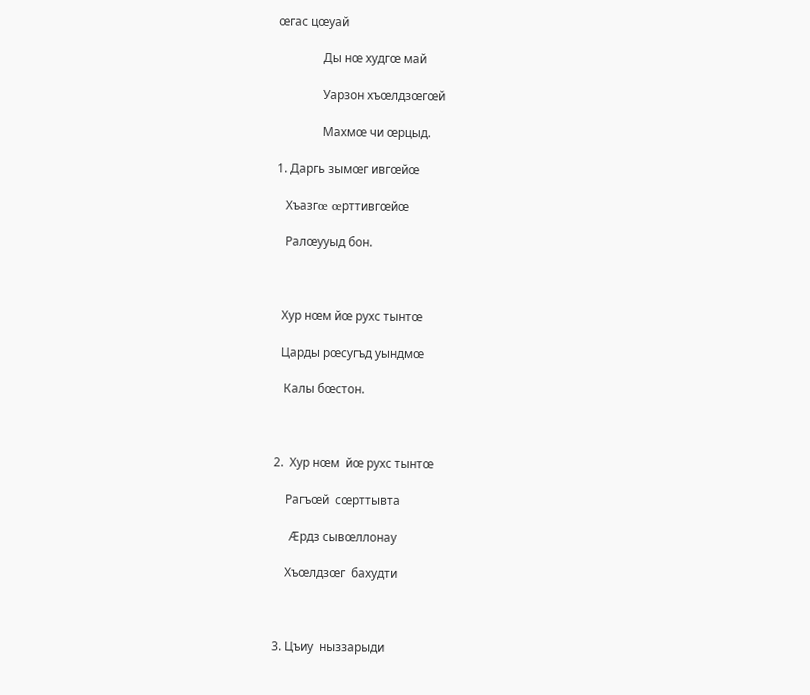œгас цœуай

               Ды нœ худгœ май

               Уарзон хъœлдзœгœй

               Махмœ чи œрцыд.

1. Даргь зымœг ивгœйœ

   Хъазгœ œрттивгœйœ

   Ралœууыд бон.



  Хур нœм йœ рухс тынтœ

  Царды рœсугъд уындмœ

   Калы бœстон.



2.  Хур нœм  йœ рухс тынтœ

    Рагъœй  сœрттывта

    Æрдз сывœллонау

    Хъœлдзœг  бахудти



3. Цъиу  ныззарыди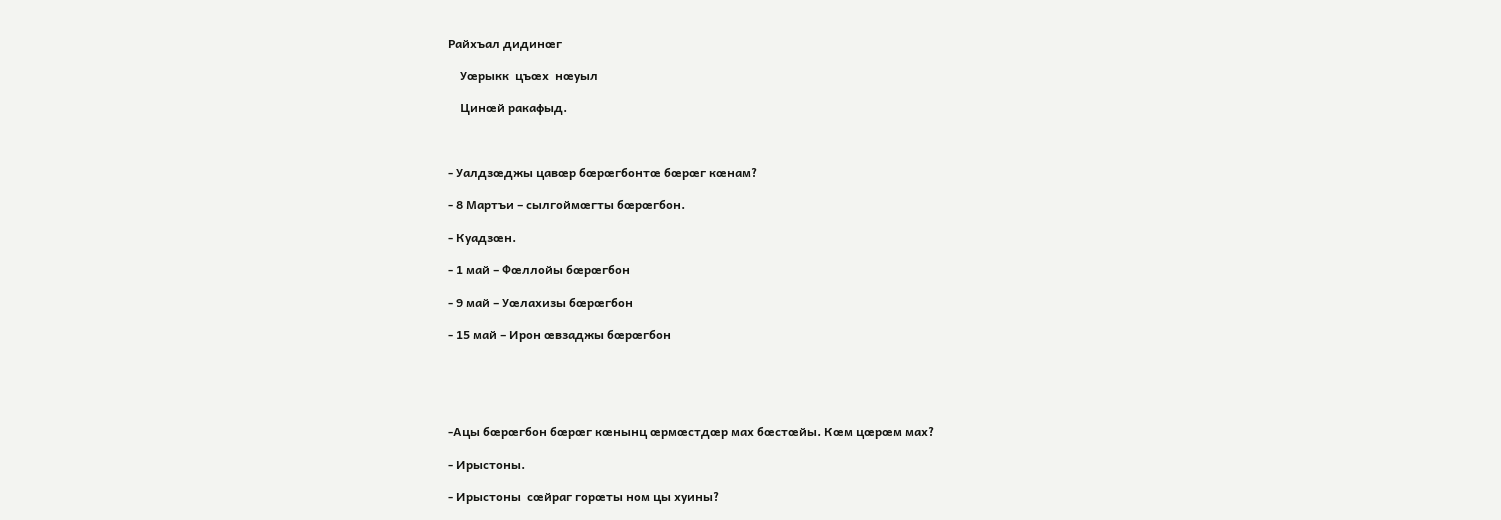Райхъал дидинœг

    Уœрыкк  цъœх  нœуыл

    Цинœй ракафыд.



- Уалдзœджы цавœр бœрœгбонтœ бœрœг кœнам?

- 8 Мартъи – сылгоймœгты бœрœгбон.

- Куадзœн.

- 1 май – Фœллойы бœрœгбон

- 9 май – Уœлахизы бœрœгбон

- 15 май – Ирон œвзаджы бœрœгбон





-Ацы бœрœгбон бœрœг кœнынц œрмœстдœр мах бœстœйы. Кœм цœрœм мах?

- Ирыстоны.

- Ирыстоны  сœйраг горœты ном цы хуины?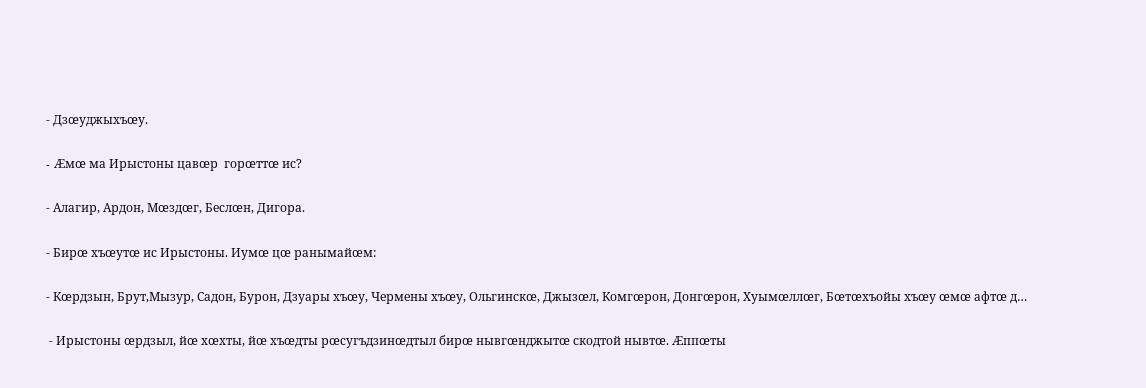- Дзœуджыхъœу.

- Æмœ ма Ирыстоны цавœр  горœттœ ис?

- Алагир, Ардон, Мœздœг, Беслœн, Дигора.

- Бирœ хъœутœ ис Ирыстоны. Иумœ цœ ранымайœм:

- Кœрдзын, Брут,Мызур, Садон, Бурон, Дзуары хъœу, Чермены хъœу, Ольгинскœ, Джызœл, Комгœрон, Донгœрон, Хуымœллœг, Бœтœхъойы хъœу œмœ афтœ д…

 - Ирыстоны œрдзыл, йœ хœхты, йœ хъœдты рœсугъдзинœдтыл бирœ нывгœнджытœ скодтой нывтœ. Æппœты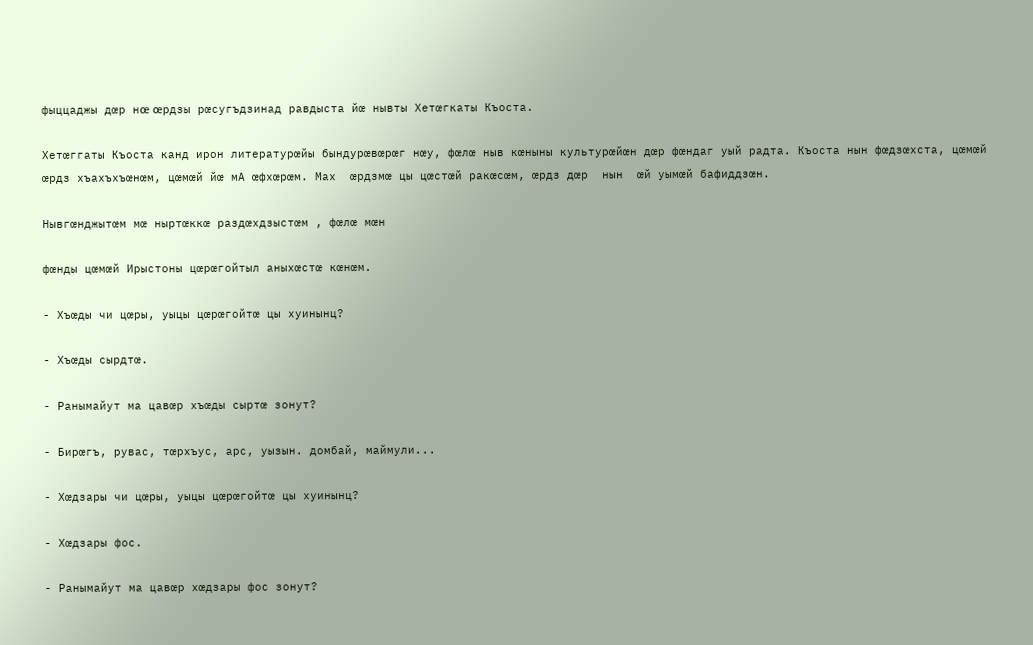фыццаджы дœр нœ œрдзы рœсугъдзинад равдыста йœ нывты Хетœгкаты Къоста.

Хетœггаты Къоста канд ирон литературœйы бындурœвœрœг нœу, фœлœ ныв кœныны культурœйœн дœр фœндаг уый радта. Къоста нын фœдзœхста, цœмœй œрдз хъахъхъœнœм, цœмœй йœ мА œфхœрœм. Мах  œрдзмœ цы цœстœй ракœсœм, œрдз дœр  нын  œй уымœй бафиддзœн.

Нывгœнджытœм мœ ныртœккœ раздœхдзыстœм , фœлœ мœн

фœнды цœмœй Ирыстоны цœрœгойтыл аныхœстœ кœнœм.

- Хъœды чи цœры, уыцы цœрœгойтœ цы хуинынц?

- Хъœды сырдтœ.

- Ранымайут ма цавœр хъœды сыртœ зонут?

- Бирœгъ, рувас, тœрхъус, арс, уызын. домбай, маймули...

- Хœдзары чи цœры, уыцы цœрœгойтœ цы хуинынц?

- Хœдзары фос.

- Ранымайут ма цавœр хœдзары фос зонут?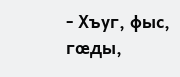- Хъуг, фыс, гœды,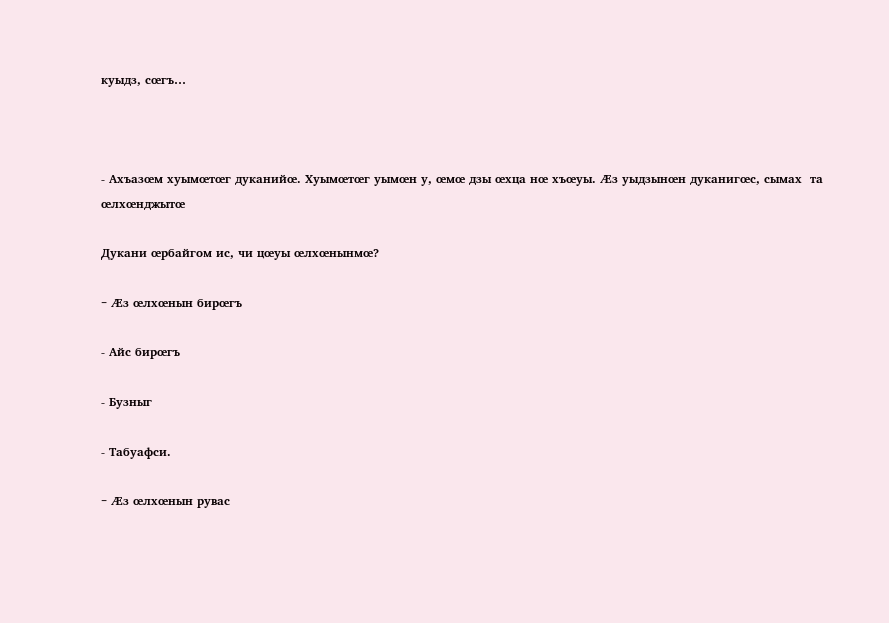куыдз, сœгъ…



- Ахъазœм хуымœтœг дуканийœ. Хуымœтœг уымœн у, œмœ дзы œхца нœ хъœуы. Æз уыдзынœн дуканигœс, сымах  та œлхœнджытœ

Дукани œрбайгом ис, чи цœуы œлхœнынмœ?

- Æз œлхœнын бирœгъ

- Айс бирœгъ

- Бузныг

- Табуафси.

- Æз œлхœнын рувас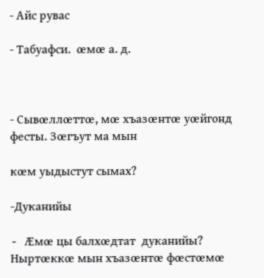- Айс рувас

- Табуафси.  œмœ а. д.



- Сывœллœттœ, мœ хъазœнтœ уœйгонд фесты. Зœгъут ма мын

кœм уыдыстут сымах?

-Дуканийы

- Æмœ цы балхœдтат  дуканийы? Ныртœккœ мын хъазœнтœ фœстœмœ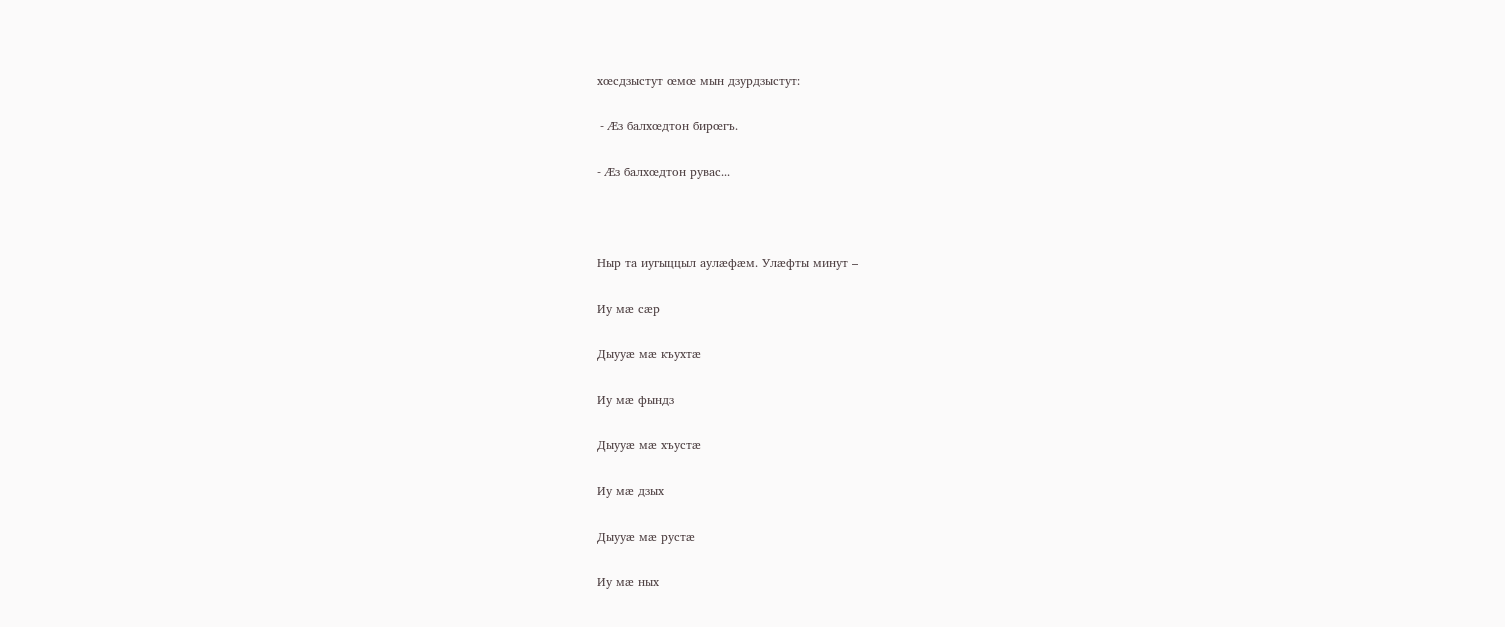хœсдзыстут œмœ мын дзурдзыстут:

 - Æз балхœдтон бирœгъ.

- Æз балхœдтон рувас...



Ныр та иугыццыл аулæфæм. Улæфты минут –

Иу мæ сæр

Дыууæ мæ къухтæ

Иу мæ фындз

Дыууæ мæ хъустæ

Иу мæ дзых

Дыууæ мæ рустæ

Иу мæ ных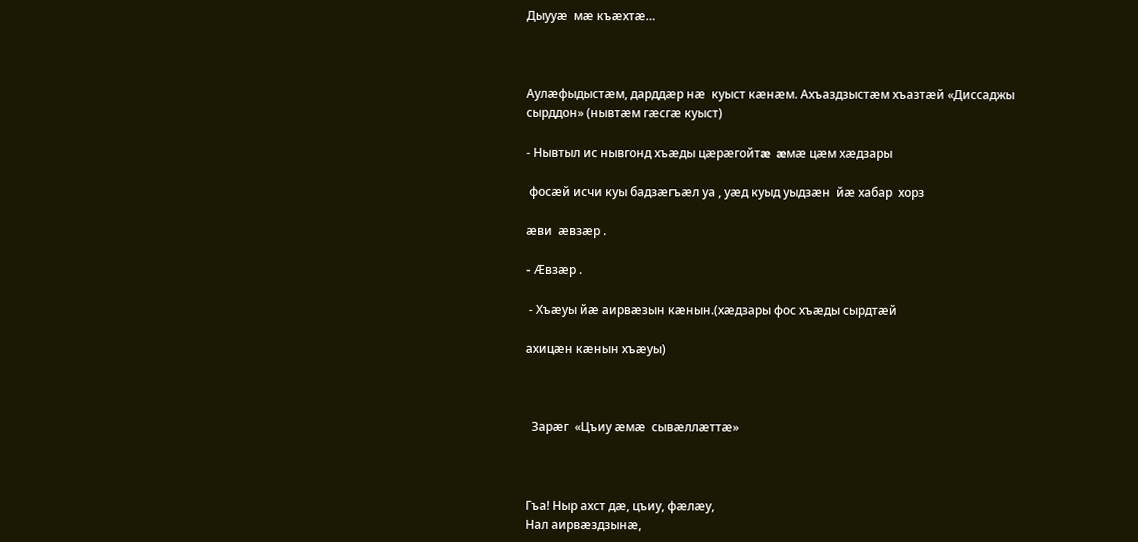Дыууæ  мæ къæхтæ…



Аулæфыдыстæм, дарддæр нæ  куыст кæнæм. Ахъаздзыстæм хъазтæй «Диссаджы сырддон» (нывтæм гæсгæ куыст)

- Нывтыл ис нывгонд хъæды цæрæгойтæ  æмæ цæм хæдзары

 фосæй исчи куы бадзæгъæл уа , уæд куыд уыдзæн  йæ хабар  хорз

æви  æвзæр .

- Æвзæр .

 - Хъæуы йæ аирвæзын кæнын.(хæдзары фос хъæды сырдтæй

ахицæн кæнын хъæуы)



  Зарæг  «Цъиу æмæ  сывæллæттæ»



Гъа! Ныр ахст дæ, цъиу, фæлæу,
Нал аирвæздзынæ,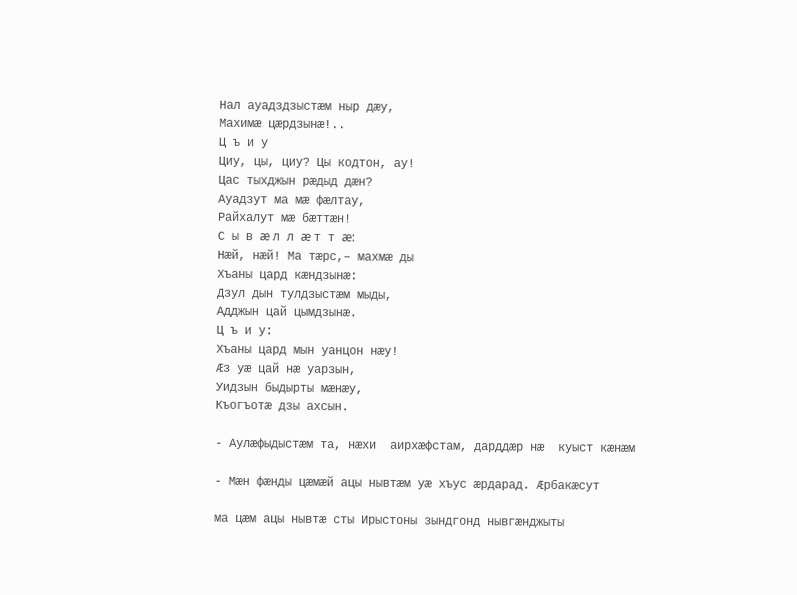Нал ауадздзыстæм ныр дæу,
Махимæ цæрдзынæ!..
Ц ъ и у
Циу, цы, циу? Цы кодтон, ау!
Цас тыхджын рæдыд дæн?
Ауадзут ма мæ фæлтау,
Райхалут мæ бæттæн!
С ы в æ л л æ т т æ:
Нæй, нæй! Ма тæрс,– махмæ ды
Хъаны цард кæндзынæ:
Дзул дын тулдзыстæм мыды,
Адджын цай цымдзынæ.
Ц ъ и у:
Хъаны цард мын уанцон нæу!
Æз уæ цай нæ уарзын,
Уидзын быдырты мæнæу,
Къогъотæ дзы ахсын.

- Аулæфыдыстæм та, нæхи  аирхæфстам, дарддæр нæ  куыст кæнæм

- Мæн фæнды цæмæй ацы нывтæм уæ хъус æрдарад. Æрбакæсут

ма цæм ацы нывтæ сты Ирыстоны зындгонд нывгæнджыты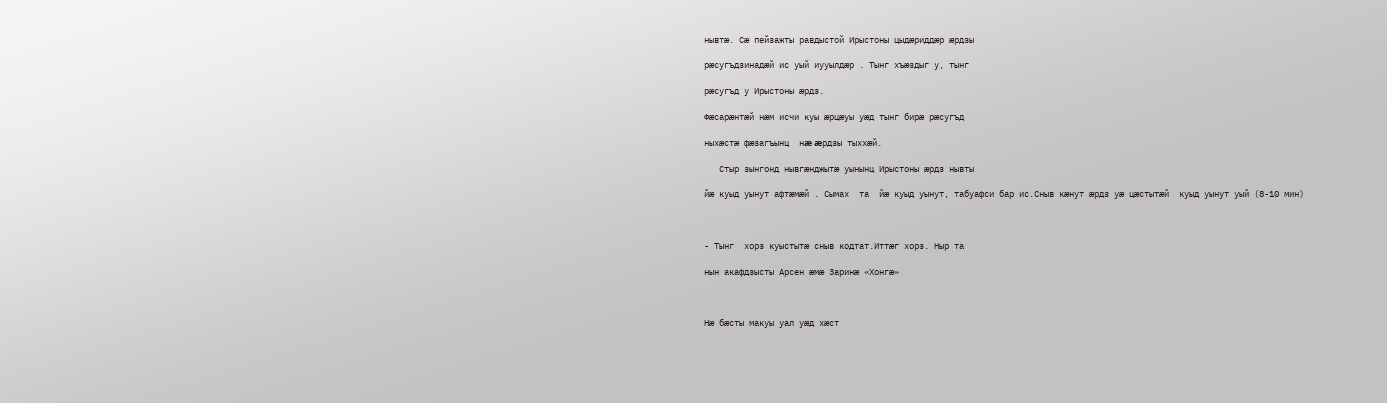нывтæ. Сæ пейзажты равдыстой Ирыстоны цыдæриддæр æрдзы

рæсугъдзинадæй ис уый иууылдæр . Тынг хъæздыг у, тынг

рæсугъд у Ирыстоны æрдз.

Фæсарæнтæй нæм исчи куы æрцæуы уæд тынг бирæ рæсугъд

ныхæстæ фæзагъынц  нæ æрдзы тыххæй.

   Стыр зынгонд нывгæнджытæ уынынц Ирыстоны æрдз нывты

йæ куыд уынут афтæмæй . Сымах  та  йæ куыд уынут, табуафси бар ис.Сныв кæнут æрдз уæ цæстытæй  куыд уынут уый (8-10 мин)



- Тынг  хорз куыстытæ сныв кодтат.Иттæг хорз. Ныр та

нын акафдзысты Арсен æмæ Заринæ «Хонгæ»



Нæ бæсты макуы уал уæд хæст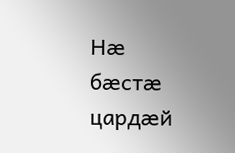Нæ бæстæ цардæй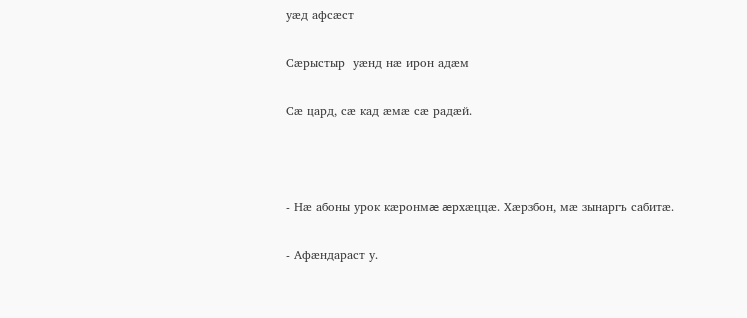уæд афсæст

Сæрыстыр  уæнд нæ ирон адæм

Сæ цард, сæ кад æмæ сæ радæй.



- Нæ абоны урок кæронмæ æрхæццæ. Хæрзбон, мæ зынаргъ сабитæ.

- Афæндараст у.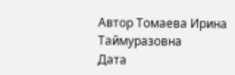Автор Томаева Ирина Таймуразовна
Дата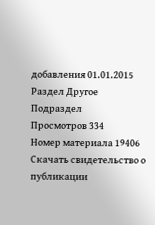добавления 01.01.2015
Раздел Другое
Подраздел
Просмотров 334
Номер материала 19406
Скачать свидетельство о публикации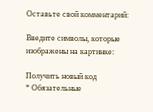Оставьте свой комментарий:

Введите символы, которые изображены на картинке:

Получить новый код
* Обязательные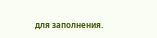для заполнения.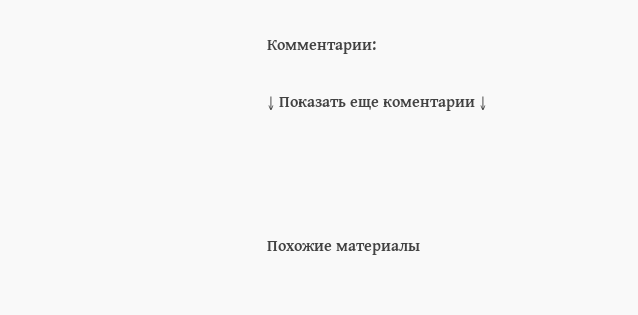Комментарии:

↓ Показать еще коментарии ↓




Похожие материалы